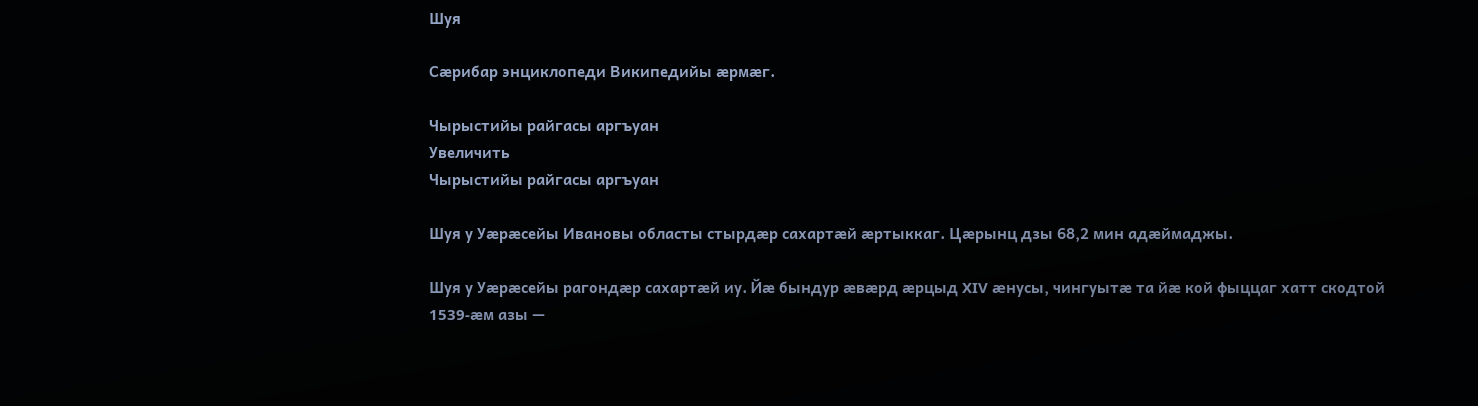Шуя

Сæрибар энциклопеди Википедийы æрмæг.

Чырыстийы райгасы аргъуан
Увеличить
Чырыстийы райгасы аргъуан

Шуя у Уæрæсейы Ивановы областы стырдæр сахартæй æртыккаг. Цæрынц дзы 68,2 мин адæймаджы.

Шуя у Уæрæсейы рагондæр сахартæй иу. Йæ бындур æвæрд æрцыд XIV æнусы, чингуытæ та йæ кой фыццаг хатт скодтой 1539-æм азы —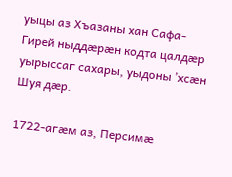уыцы аз Хъазаны хан Сафа-Гирей ныддæрæн кодта цалдæр уырыссаг сахары, уыдоны ’хсæн Шуя дæр.

1722-агæм аз, Персимæ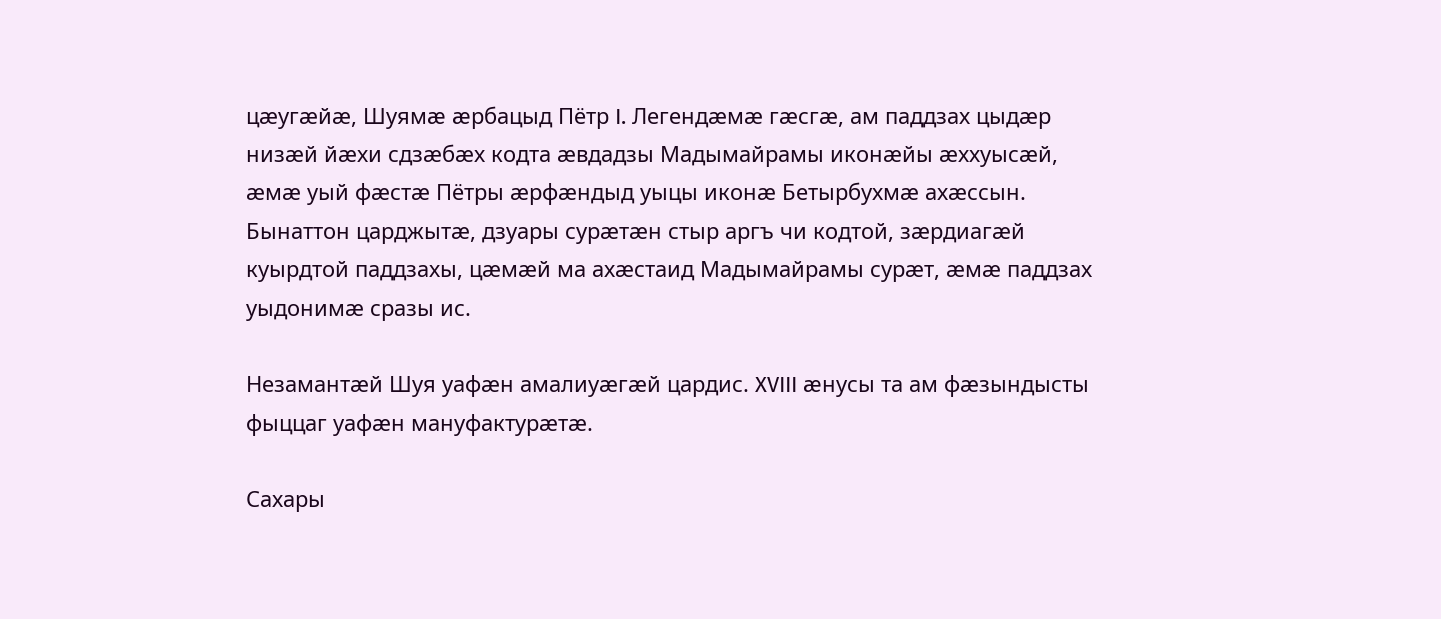цæугæйæ, Шуямæ æрбацыд Пётр I. Легендæмæ гæсгæ, ам паддзах цыдæр низæй йæхи сдзæбæх кодта æвдадзы Мадымайрамы иконæйы æххуысæй, æмæ уый фæстæ Пётры æрфæндыд уыцы иконæ Бетырбухмæ ахæссын. Бынаттон царджытæ, дзуары сурæтæн стыр аргъ чи кодтой, зæрдиагæй куырдтой паддзахы, цæмæй ма ахæстаид Мадымайрамы сурæт, æмæ паддзах уыдонимæ сразы ис.

Незамантæй Шуя уафæн амалиуæгæй цардис. XVIII æнусы та ам фæзындысты фыццаг уафæн мануфактурæтæ.

Сахары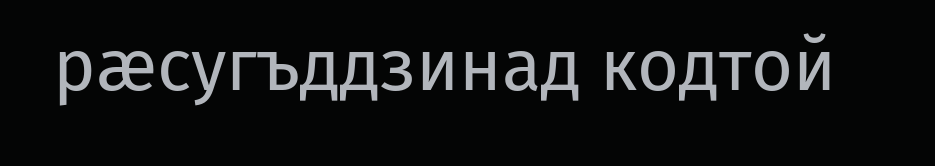рæсугъддзинад кодтой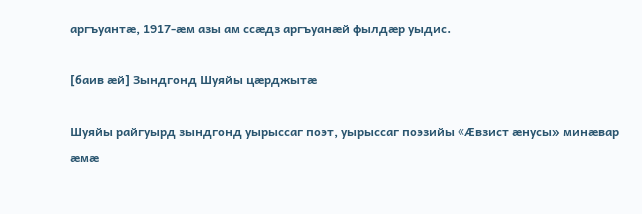аргъуантæ, 1917-æм азы ам ссæдз аргъуанæй фылдæр уыдис.

[баив æй] Зындгонд Шуяйы цæрджытæ

Шуяйы райгуырд зындгонд уырыссаг поэт, уырыссаг поэзийы «Æвзист æнусы» минæвар æмæ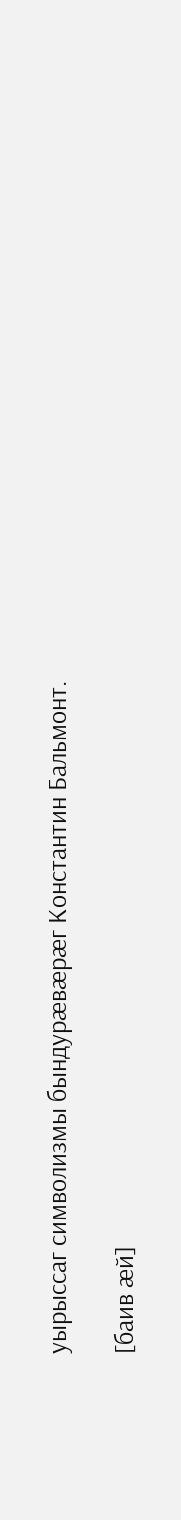уырыссаг символизмы бындурæвæрæг Константин Бальмонт.

[баив æй]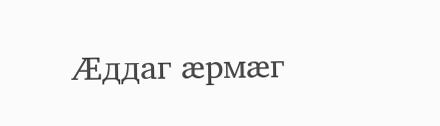Æддаг æрмæг